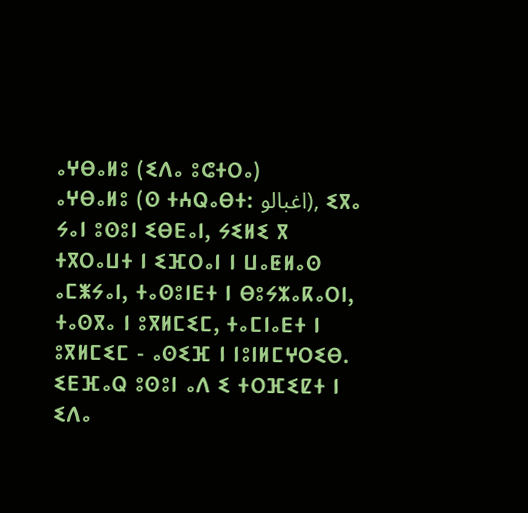ⴰⵖⴱⴰⵍⵓ (ⵉⴷⴰ ⵓⵛⵜⵔⴰ)
ⴰⵖⴱⴰⵍⵓ (ⵙ ⵜⵄⵕⴰⴱⵜ: اغبالو), ⵉⴳⴰ ⵢⴰⵏ ⵓⵙⵓⵏ ⵉⴱⴹⴰⵏ, ⵢⵉⵍⵉ ⴳ ⵜⴳⵔⴰⵡⵜ ⵏ ⵉⴼⵔⴰⵏ ⵏ ⵡⴰⵟⵍⴰⵙ ⴰⵎⵥⵢⴰⵏ, ⵜⴰⵙⵓⵏⴹⵜ ⵏ ⴱⵓⵢⵣⴰⴽⴰⵔⵏ, ⵜⴰⵙⴳⴰ ⵏ ⵓⴳⵍⵎⵉⵎ, ⵜⴰⵎⵏⴰⴹⵜ ⵏ ⵓⴳⵍⵎⵉⵎ - ⴰⵙⵉⴼ ⵏ ⵏⵓⵏⵍⵎⵖⵔⵉⴱ. ⵉⴹⴼⴰⵕ ⵓⵙⵓⵏ ⴰⴷ ⵉ ⵜⵔⴼⵉⵇⵜ ⵏ ⵉⴷⴰ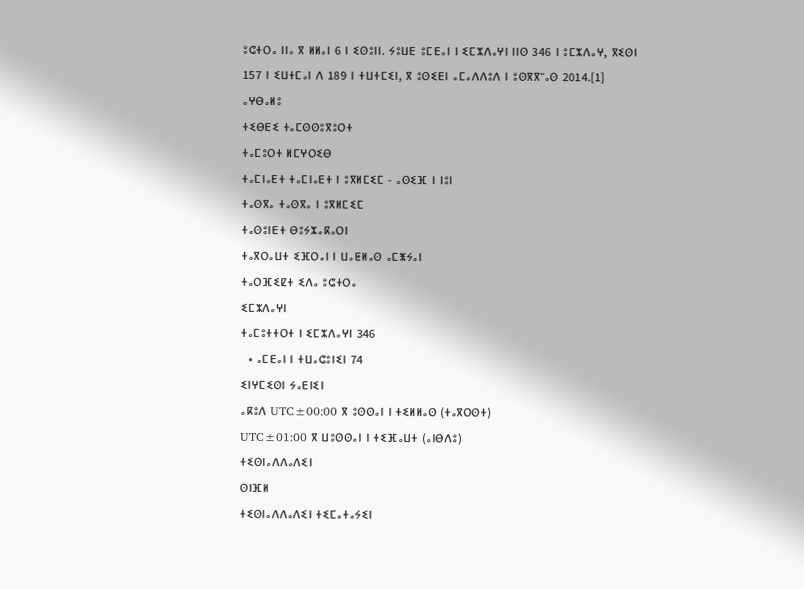ⵓⵛⵜⵔⴰ ⵏⵏⴰ ⴳ ⵍⵍⴰⵏ 6 ⵏ ⵉⵙⵓⵏⵏ. ⵢⵓⵡⴹ ⵓⵎⴹⴰⵏ ⵏ ⵉⵎⵣⴷⴰⵖⵏ ⵏⵏⵙ 346 ⵏ ⵓⵎⵣⴷⴰⵖ, ⴳⵉⵙⵏ 157 ⵏ ⵉⵡⵜⵎⴰⵏ ⴷ 189 ⵏ ⵜⵡⵜⵎⵉⵏ, ⴳ ⵓⵙⵉⴹⵏ ⴰⵎⴰⴷⴷⵓⴷ ⵏ ⵓⵙⴳⴳⵯⴰⵙ 2014.[1]
ⴰⵖⴱⴰⵍⵓ
ⵜⵉⴱⴹⵉ ⵜⴰⵎⵙⵙⵓⴳⵓⵔⵜ
ⵜⴰⵎⵓⵔⵜ ⵍⵎⵖⵔⵉⴱ
ⵜⴰⵎⵏⴰⴹⵜ ⵜⴰⵎⵏⴰⴹⵜ ⵏ ⵓⴳⵍⵎⵉⵎ - ⴰⵙⵉⴼ ⵏ ⵏⵓⵏ
ⵜⴰⵙⴳⴰ ⵜⴰⵙⴳⴰ ⵏ ⵓⴳⵍⵎⵉⵎ
ⵜⴰⵙⵓⵏⴹⵜ ⴱⵓⵢⵣⴰⴽⴰⵔⵏ
ⵜⴰⴳⵔⴰⵡⵜ ⵉⴼⵔⴰⵏ ⵏ ⵡⴰⵟⵍⴰⵙ ⴰⵎⵥⵢⴰⵏ
ⵜⴰⵔⴼⵉⵇⵜ ⵉⴷⴰ ⵓⵛⵜⵔⴰ
ⵉⵎⵣⴷⴰⵖⵏ
ⵜⴰⵎⵓⵜⵜⵔⵜ ⵏ ⵉⵎⵣⴷⴰⵖⵏ 346
  • ⴰⵎⴹⴰⵏ ⵏ ⵜⵡⴰⵛⵓⵏⵉⵏ 74
ⵉⵏⵖⵎⵉⵙⵏ ⵢⴰⴹⵏⵉⵏ
ⴰⴽⵓⴷ UTC±00:00 ⴳ ⵓⵙⵙⴰⵏ ⵏ ⵜⵉⵍⵍⴰⵙ (ⵜⴰⴳⵔⵙⵜ)
UTC±01:00 ⴳ ⵡⵓⵙⵙⴰⵏ ⵏ ⵜⵉⴼⴰⵡⵜ (ⴰⵏⴱⴷⵓ)
ⵜⵉⵙⵏⴰⴷⴷⴰⴷⵉⵏ
ⵙⵏⴼⵍ
ⵜⵉⵙⵏⴰⴷⴷⴰⴷⵉⵏ ⵜⵉⵎⴰⵜⴰⵢⵉⵏ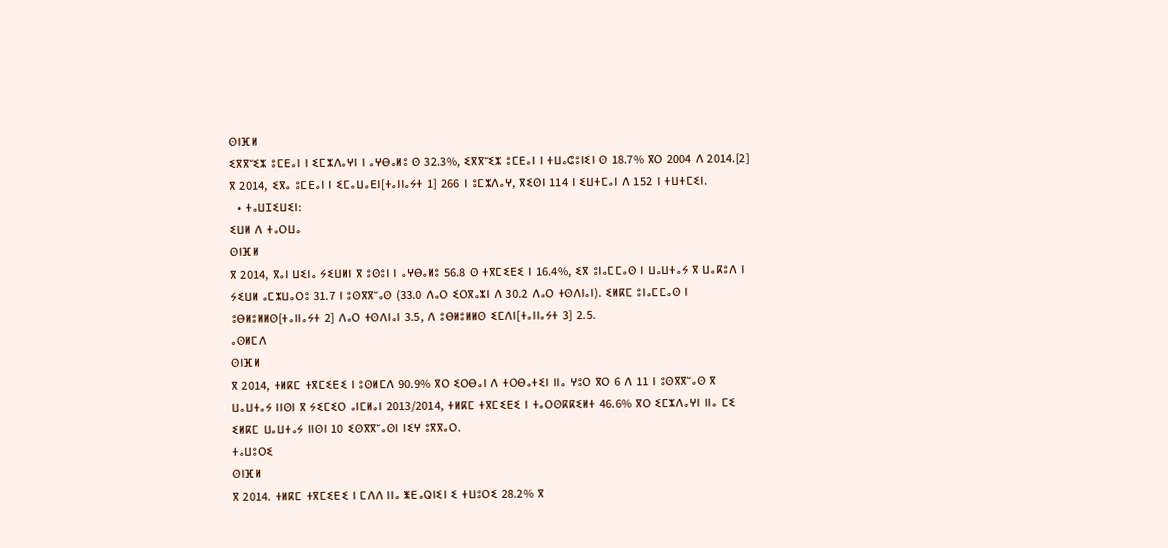ⵙⵏⴼⵍ
ⵉⴳⴳⵯⵉⵣ ⵓⵎⴹⴰⵏ ⵏ ⵉⵎⵣⴷⴰⵖⵏ ⵏ ⴰⵖⴱⴰⵍⵓ ⵙ 32.3%, ⵉⴳⴳⵯⵉⵣ ⵓⵎⴹⴰⵏ ⵏ ⵜⵡⴰⵛⵓⵏⵉⵏ ⵙ 18.7% ⴳⵔ 2004 ⴷ 2014.[2] ⴳ 2014, ⵉⴳⴰ ⵓⵎⴹⴰⵏ ⵏ ⵉⵎⴰⵡⴰⴹⵏ[ⵜⴰⵏⵏⴰⵢⵜ 1] 266 ⵏ ⵓⵎⵣⴷⴰⵖ, ⴳⵉⵙⵏ 114 ⵏ ⵉⵡⵜⵎⴰⵏ ⴷ 152 ⵏ ⵜⵡⵜⵎⵉⵏ.
  • ⵜⴰⵡⵊⵉⵡⵉⵏ:
ⵉⵡⵍ ⴷ ⵜⴰⵔⵡⴰ
ⵙⵏⴼⵍ
ⴳ 2014, ⴳⴰⵏ ⵡⵉⵏⴰ ⵢⵉⵡⵍⵏ ⴳ ⵓⵙⵓⵏ ⵏ ⴰⵖⴱⴰⵍⵓ 56.8 ⵙ ⵜⴳⵎⵉⴹⵉ ⵏ 16.4%, ⵉⴳ ⵓⵏⴰⵎⵎⴰⵙ ⵏ ⵡⴰⵡⵜⴰⵢ ⴳ ⵡⴰⴽⵓⴷ ⵏ ⵢⵉⵡⵍ ⴰⵎⵣⵡⴰⵔⵓ 31.7 ⵏ ⵓⵙⴳⴳⵯⴰⵙ (33.0 ⴷⴰⵔ ⵉⵔⴳⴰⵣⵏ ⴷ 30.2 ⴷⴰⵔ ⵜⵙⴷⵏⴰⵏ). ⵉⵍⴽⵎ ⵓⵏⴰⵎⵎⴰⵙ ⵏ ⵓⴱⵍⵓⵍⵍⵙ[ⵜⴰⵏⵏⴰⵢⵜ 2] ⴷⴰⵔ ⵜⵙⴷⵏⴰⵏ 3.5, ⴷ ⵓⴱⵍⵓⵍⵍⵙ ⵉⵎⴷⵏ[ⵜⴰⵏⵏⴰⵢⵜ 3] 2.5.
ⴰⵙⵍⵎⴷ
ⵙⵏⴼⵍ
ⴳ 2014, ⵜⵍⴽⵎ ⵜⴳⵎⵉⴹⵉ ⵏ ⵓⵙⵍⵎⴷ 90.9% ⴳⵔ ⵉⵔⴱⴰⵏ ⴷ ⵜⵔⴱⴰⵜⵉⵏ ⵏⵏⴰ ⵖⵓⵔ ⴳⵔ 6 ⴷ 11 ⵏ ⵓⵙⴳⴳⵯⴰⵙ ⴳ ⵡⴰⵡⵜⴰⵢ ⵏⵏⵙⵏ ⴳ ⵢⵉⵎⵉⵔ ⴰⵏⵎⵍⴰⵏ 2013/2014, ⵜⵍⴽⵎ ⵜⴳⵎⵉⴹⵉ ⵏ ⵜⴰⵔⵙⴽⴽⵉⵍⵜ 46.6% ⴳⵔ ⵉⵎⵣⴷⴰⵖⵏ ⵏⵏⴰ ⵎⵉ ⵉⵍⴽⵎ ⵡⴰⵡⵜⴰⵢ ⵏⵏⵙⵏ 10 ⵉⵙⴳⴳⵯⴰⵙⵏ ⵏⵉⵖ ⵓⴳⴳⴰⵔ.
ⵜⴰⵡⵓⵔⵉ
ⵙⵏⴼⵍ
ⴳ 2014. ⵜⵍⴽⵎ ⵜⴳⵎⵉⴹⵉ ⵏ ⵎⴷⴷ ⵏⵏⴰ ⵥⴹⴰⵕⵏⵉⵏ ⵉ ⵜⵡⵓⵔⵉ 28.2% ⴳ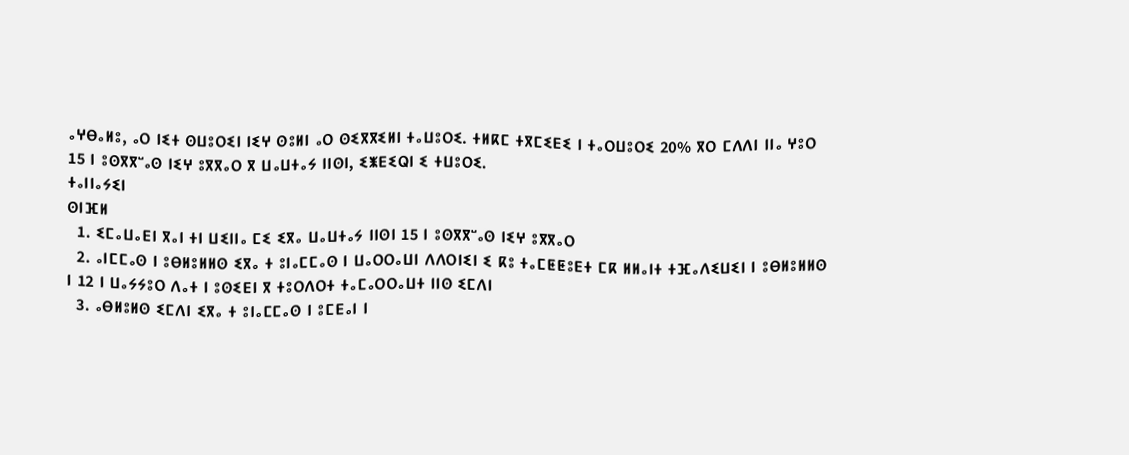ⴰⵖⴱⴰⵍⵓ, ⴰⵔ ⵏⵉⵜ ⵙⵡⵓⵔⵉⵏ ⵏⵉⵖ ⵙⵓⵍⵏ ⴰⵔ ⵙⵉⴳⴳⵉⵍⵏ ⵜⴰⵡⵓⵔⵉ. ⵜⵍⴽⵎ ⵜⴳⵎⵉⴹⵉ ⵏ ⵜⴰⵔⵡⵓⵔⵉ 20% ⴳⵔ ⵎⴷⴷⵏ ⵏⵏⴰ ⵖⵓⵔ 15 ⵏ ⵓⵙⴳⴳⵯⴰⵙ ⵏⵉⵖ ⵓⴳⴳⴰⵔ ⴳ ⵡⴰⵡⵜⴰⵢ ⵏⵏⵙⵏ, ⵉⵥⴹⵉⵕⵏ ⵉ ⵜⵡⵓⵔⵉ.
ⵜⴰⵏⵏⴰⵢⵉⵏ
ⵙⵏⴼⵍ
  1. ⵉⵎⴰⵡⴰⴹⵏ ⴳⴰⵏ ⵜⵏ ⵡⵉⵏⵏⴰ ⵎⵉ ⵉⴳⴰ ⵡⴰⵡⵜⴰⵢ ⵏⵏⵙⵏ 15 ⵏ ⵓⵙⴳⴳⵯⴰⵙ ⵏⵉⵖ ⵓⴳⴳⴰⵔ
  2. ⴰⵏⵎⵎⴰⵙ ⵏ ⵓⴱⵍⵓⵍⵍⵙ ⵉⴳⴰ ⵜ ⵓⵏⴰⵎⵎⴰⵙ ⵏ ⵡⴰⵔⵔⴰⵡⵏ ⴷⴷⵔⵏⵉⵏ ⵉ ⴽⵓ ⵜⴰⵎⵟⵟⵓⴹⵜ ⵎⴽ ⵍⵍⴰⵏⵜ ⵜⴼⴰⴷⵉⵡⵉⵏ ⵏ ⵓⴱⵍⵓⵍⵍⵙ ⵏ 12 ⵏ ⵡⴰⵢⵢⵓⵔ ⴷⴰⵜ ⵏ ⵓⵙⵉⴹⵏ ⴳ ⵜⵓⵔⴷⵔⵜ ⵜⴰⵎⴰⵔⵔⴰⵡⵜ ⵏⵏⵙ ⵉⵎⴷⵏ
  3. ⴰⴱⵍⵓⵍⵙ ⵉⵎⴷⵏ ⵉⴳⴰ ⵜ ⵓⵏⴰⵎⵎⴰⵙ ⵏ ⵓⵎⴹⴰⵏ ⵏ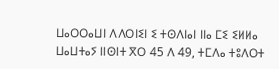ⵡⴰⵔⵔⴰⵡⵏ ⴷⴷⵔⵏⵉⵏ ⵉ ⵜⵙⴷⵏⴰⵏ ⵏⵏⴰ ⵎⵉ ⵉⵍⵍⴰ ⵡⴰⵡⵜⴰⵢ ⵏⵏⵙⵏⵜ ⴳⵔ 45 ⴷ 49, ⵜⵎⴷⴰ ⵜⵓⴷⵔⵜ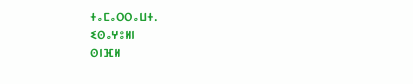ⵜⴰⵎⴰⵔⵔⴰⵡⵜ.
ⵉⵙⴰⵖⵓⵍⵏ
ⵙⵏⴼⵍ